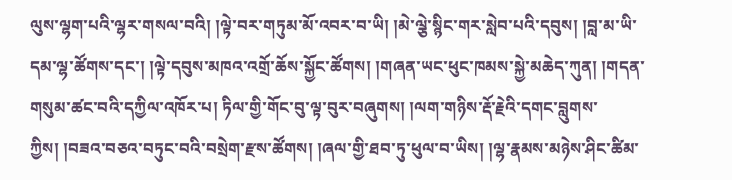ལུས་ལྷག་པའི་ལྷར་གསལ་བའི། །ལྟེ་བར་གཏུམ་མོ་འབར་བ་ཡི། །མེ་ལྕེ་སྙིང་གར་སླེབ་པའི་དབུས། །བླ་མ་ཡི་དམ་ལྷ་ཚོགས་དང་། །ལྟེ་དབུས་མཁའ་འགྲོ་ཆོས་སྐྱོང་ཚོགས། །གཞན་ཡང་ཕུང་ཁམས་སྐྱེ་མཆེད་ཀུན། །གདན་གསུམ་ཚང་བའི་དཀྱིལ་འཁོར་པ། ཏིལ་གྱི་གོང་བུ་ལྟ་བུར་བཞུགས། །ལག་གཉིས་རྡོ་རྗེའི་དགང་བླུགས་ཀྱིས། །བཟའ་བཅའ་བཏུང་བའི་བསྲེག་རྫས་ཚོགས། །ཞལ་གྱི་ཐབ་ཏུ་ཕུལ་བ་ཡིས། །ལྷ་རྣམས་མཉེས་ཤིང་ཚིམ་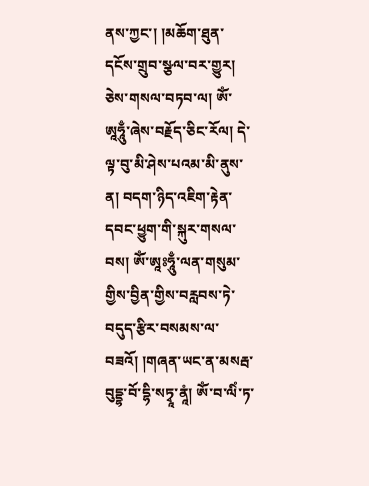ནས་ཀྱང་། །མཆོག་ཐུན་དངོས་གྲུབ་སྩལ་བར་གྱུར། ཅེས་གསལ་བཏབ་ལ། ཨོཾ་ཨཱཧཱུྃ་ཞེས་བརྗོད་ཅིང་རོལ། དེ་ལྟ་བུ་མི་ཤེས་པའམ་མི་ནུས་ན། བདག་ཉིད་འཇིག་རྟེན་དབང་ཕྱུག་གི་སྐུར་གསལ་བས། ཨོཾ་ཨཱཿཧཱུྃ་ལན་གསུམ་གྱིས་བྱིན་གྱིས་བརླབས་ཏེ་བདུད་རྩིར་བསམས་ལ་བཟའོ། །གཞན་ཡང་ན་མསརྦ་བུདྡྷ་བོ་དྷི་སཏྭཱ་ནཱཾ། ཨོཾ་བ་ལིཾ་ཏ་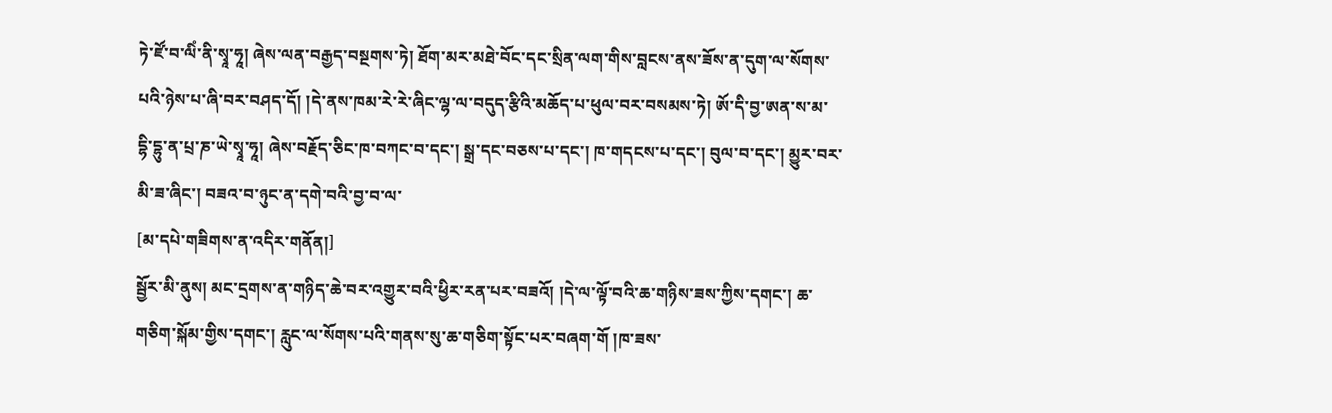ཏེ་ཛོ་བ་ལིཾ་ནི་སྭཱ་ཧཱ། ཞེས་ལན་བརྒྱད་བསྔགས་ཏེ། ཐོག་མར་མཐེ་བོང་དང་སྲིན་ལག་གིས་བླངས་ནས་ཟོས་ན་དུག་ལ་སོགས་པའི་ཉེས་པ་ཞི་བར་བཤད་དོ། །དེ་ནས་ཁམ་རེ་རེ་ཞིང་ལྷ་ལ་བདུད་རྩིའི་མཆོད་པ་ཕུལ་བར་བསམས་ཏེ། ཨོ་དི་བྱ་ཨན་ས་མ་དྷི་དྷུ་ན་པྲ་ཎ་ཡེ་སྭཱ་ཧཱ། ཞེས་བརྗོད་ཅིང་ཁ་བཀང་བ་དང་། སྒྲ་དང་བཅས་པ་དང་། ཁ་གདངས་པ་དང་། བུལ་བ་དང་། མྱུར་བར་མི་ཟ་ཞིང་། བཟའ་བ་ཉུང་ན་དགེ་བའི་བྱ་བ་ལ་
[མ་དཔེ་གཟིགས་ན་འདིར་གནོན།]
སྦྱོར་མི་ནུས། མང་དྲགས་ན་གཉིད་ཆེ་བར་འགྱུར་བའི་ཕྱིར་རན་པར་བཟའོ། །དེ་ལ་ལྟོ་བའི་ཆ་གཉིས་ཟས་ཀྱིས་དགང་། ཆ་གཅིག་སྐོམ་གྱིས་དགང་། རླུང་ལ་སོགས་པའི་གནས་སུ་ཆ་གཅིག་སྟོང་པར་བཞག་གོ །ཁ་ཟས་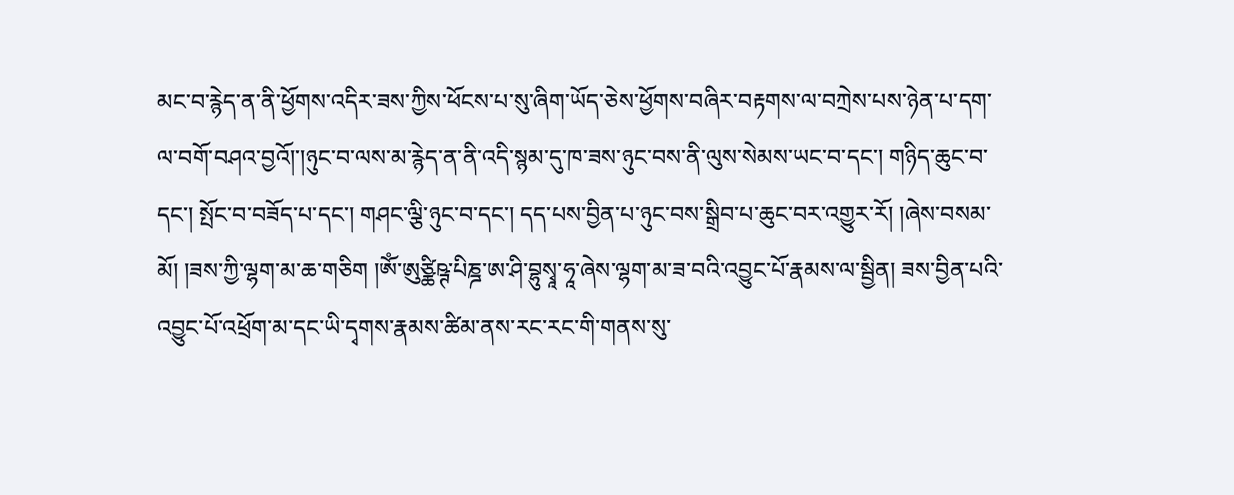མང་བ་རྙེད་ན་ནི་ཕྱོགས་འདིར་ཟས་ཀྱིས་ཕོངས་པ་སུ་ཞིག་ཡོད་ཅེས་ཕྱོགས་བཞིར་བརྟགས་ལ་བཀྲེས་པས་ཉེན་པ་དག་ལ་བགོ་བཤའ་བྱའོ།་།ཉུང་བ་ལས་མ་རྙེད་ན་ནི་འདི་སྙམ་དུ་ཁ་ཟས་ཉུང་བས་ནི་ལུས་སེམས་ཡང་བ་དང་། གཉིད་ཆུང་བ་དང་། སྤོང་བ་བཟོད་པ་དང་། གཤང་ལྕི་ཉུང་བ་དང་། དད་པས་བྱིན་པ་ཉུང་བས་སྒྲིབ་པ་ཆུང་བར་འགྱུར་རོ། །ཞེས་བསམ་མོ། །ཟས་ཀྱི་ལྷག་མ་ཆ་གཅིག །ཨོཾ་ཨུཙྪིཥྚ་པིཎྜ་ཨ་ཤི་བྷུསྭཱ་ཧཱ་ཞེས་ལྷག་མ་ཟ་བའི་འབྱུང་པོ་རྣམས་ལ་སྦྱིན། ཟས་བྱིན་པའི་འབྱུང་པོ་འཕྲོག་མ་དང་ཡི་དྭགས་རྣམས་ཚིམ་ནས་རང་རང་གི་གནས་སུ་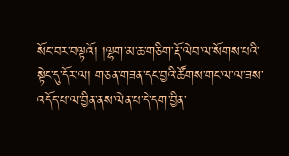སོང་བར་བལྟའོ། །ལྷག་མ་ཆ་གཅིག་རྡོ་ལེབ་ལ་སོགས་པའི་སྟེང་དུ་དོར་ལ། གཅན་གཟན་དང་བྱའི་ཚོགས་གང་ལ་ལ་ཟས་འདོད་པ་ལ་བྱིན་ནས་ལེན་པ་དེ་དག་བྱིན་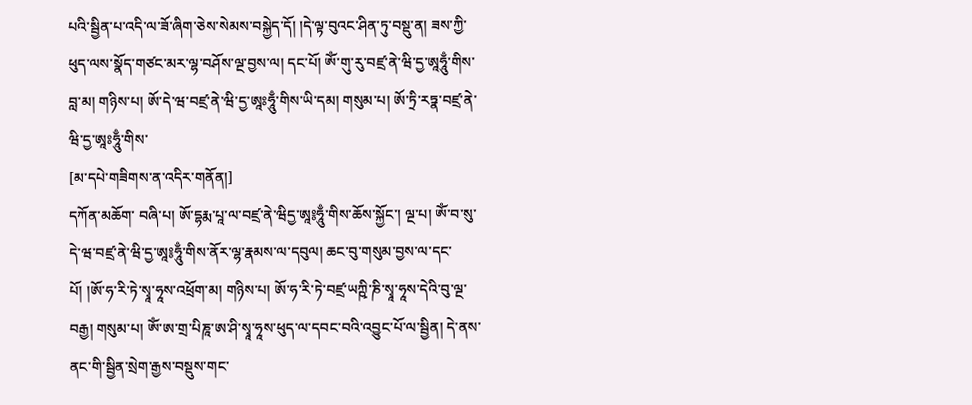པའི་སྦྱིན་པ་འདི་ལ་ཟོ་ཞིག་ཅེས་སེམས་བསྐྱེད་དོ། །དེ་ལྟ་བུའང་ཤིན་ཏུ་བསྡུ་ན། ཟས་ཀྱི་ཕུད་ལས་སྣོད་གཙང་མར་ལྷ་བཤོས་ལྔ་བྱས་ལ། དང་པོ། ཨོཾ་གུ་རུ་བཛྲ་ནེ་ཝི་དྱ་ཨཱཧཱུྃ་གིས་བླ་མ། གཉིས་པ། ཨོ་དེ་ཝ་བཛྲ་ནེ་ཝི་དྱ་ཨཱཿཧཱུྃ་གིས་ཡི་དམ། གསུམ་པ། ཨོ་ཏྲི་རཏྣ་བཛྲ་ནེ་ཝི་དྱ་ཨཱཿཧཱུྃ་གིས་
[མ་དཔེ་གཟིགས་ན་འདིར་གནོན།]
དཀོན་མཆོག་ བཞི་པ། ཨོ་དྷརྨ་པཱ་ལ་བཛྲ་ནེ་ཝིདྱ་ཨཱ༔ཧཱུྃ་གིས་ཆོས་སྐྱོང་། ལྔ་པ། ཨོཾ་བ་སུ་དེ་ཝ་བཛྲ་ནེ་ཝི་དྱ་ཨཱ༔ཧཱུྃ་གིས་ནོར་ལྷ་རྣམས་ལ་དབུལ། ཆང་བུ་གསུམ་བྱས་ལ་དང་པོ། །ཨོ་ཧ་རི་ཏེ་སྭཱ་ཧཱས་འཕྲོག་མ། གཉིས་པ། ཨོ་ཧ་རི་ཏེ་བཛྲ་ཡཀྵི་ཎི་སྭཱ་ཧཱས་དེའི་བུ་ལྔ་བརྒྱ། གསུམ་པ། ཨོཾ་ཨ་གྲ་པིཎཱ་ཨ་ཤི་སྭཱ་ཧཱས་ཕུད་ལ་དབང་བའི་འབྱུང་པོ་ལ་སྦྱིན། དེ་ནས་ནང་གི་སྦྱིན་སྲེག་རྒྱས་བསྡུས་གང་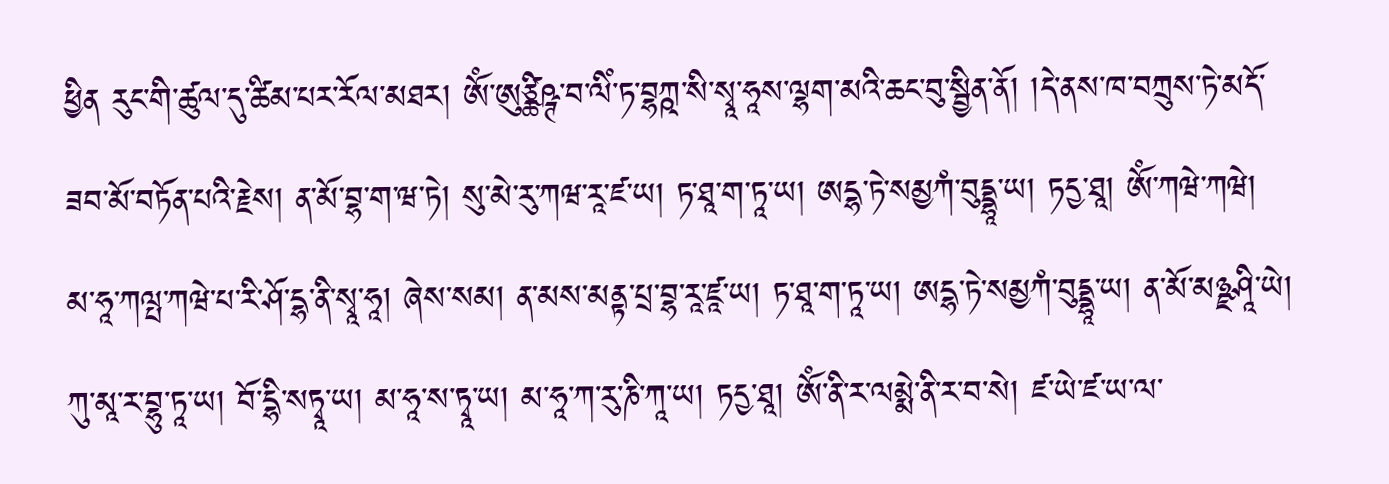ཕྱིན རུང་གི་ཚུལ་དུ་ཚིམ་པར་རོལ་མཐར། ཨོཾ་ཨུཙྪིཥྚ་བ་ལིཾ་ཏ་བྷཀྵ་སི་སྭཱ་ཧཱས་ལྷག་མའི་ཆང་བུ་སྦྱིན་ནོ། །དེ་ནས་ཁ་བཀྲུས་ཏེ་མདོ་ཟབ་མོ་བཏོན་པའི་རྗེས། ན་མོ་བྷ་ག་ཝ་ཏེ། སུ་མེ་རུ་ཀཝ་རཱ་ཛ་ཡ། ཏ་ཐཱ་ག་ཏཱ་ཡ། ཨདྷ་ཏེ་སམྱཀཾ་བུདྡྷཱ་ཡ། ཏདྱ་ཐཱ། ཨོཾ་ཀཝེ་ཀཝེ། མ་ཧཱ་ཀལྤ་ཀཝེ་པ་རི་ཤོ་དྷ་ནི་སྭཱ་ཧཱ། ཞེས་སམ། ན་མས་མནྟ་པྲ་བྷ་རཱ་ཛཱ་ཡ། ཏ་ཐཱ་ག་ཏཱ་ཡ། ཨདྷ་ཏེ་སམྱཀཾ་བུདྡྷཱ་ཡ། ན་མོ་མཉྫཤཱི་ཡེ། ཀུ་མཱ་ར་བྷུ་ཏཱ་ཡ། བོ་དྷི་སཏྭཱ་ཡ། མ་ཧཱ་ས་ཏྭཱ་ཡ། མ་ཧཱ་ཀ་རུ་ཎི་ཀཱ་ཡ། ཏདྱ་ཐཱ། ཨོཾ་ནི་ར་ལམྨེ་ནི་ར་བ་སེ། ཛ་ཡེ་ཛ་ཡ་ལ་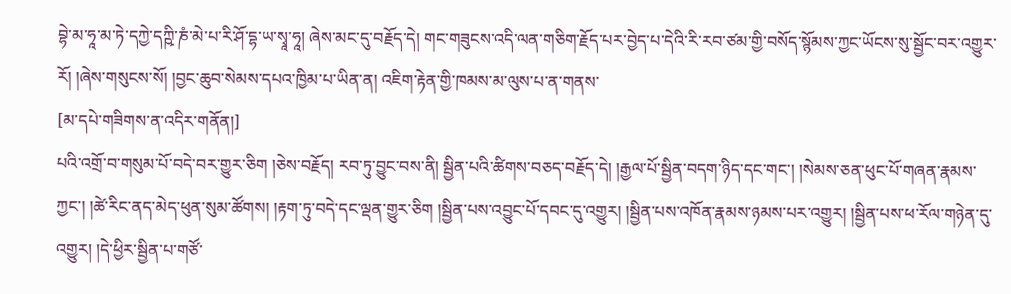བྷེ་མ་ཧཱ་མ་ཏེ་དཀྱེ་དཀྵི་ཎཾ་མེ་པ་རི་ཤོ་དྷ་ཡ་སྭཱ་ཧཱ། ཞེས་མང་དུ་བརྗོད་དེ། གང་གཟུངས་འདི་ལན་གཅིག་རྗོད་པར་བྱེད་པ་དེའི་རི་རབ་ཙམ་གྱི་བསོད་སྙོམས་ཀྱང་ཡོངས་སུ་སྦྱོང་བར་འགྱུར་རོ། །ཞེས་གསུངས་སོ། །བྱང་ཆུབ་སེམས་དཔའ་ཁྱིམ་པ་ཡིན་ན། འཇིག་རྟེན་གྱི་ཁམས་མ་ལུས་པ་ན་གནས་
[མ་དཔེ་གཟིགས་ན་འདིར་གནོན།]
པའི་འགྲོ་བ་གསུམ་པོ་བདེ་བར་གྱུར་ཅིག །ཅེས་བརྗོད། རབ་ཏུ་བྱུང་བས་ནི། སྦྱིན་པའི་ཚིགས་བཅད་བརྗོད་དེ། །རྒྱལ་པོ་སྦྱིན་བདག་ཉིད་དང་གང་། །སེམས་ཅན་ཕུང་པོ་གཞན་རྣམས་ཀྱང་། །ཚེ་རིང་ནད་མེད་ཕུན་སུམ་ཚོགས། །རྟག་ཏུ་བདེ་དང་ལྡན་གྱུར་ཅིག །སྦྱིན་པས་འབྱུང་པོ་དབང་དུ་འགྱུར། །སྦྱིན་པས་འཁོན་རྣམས་ཉམས་པར་འགྱུར། །སྦྱིན་པས་ཕ་རོལ་གཉེན་དུ་འགྱུར། །དེ་ཕྱིར་སྦྱིན་པ་གཙོ་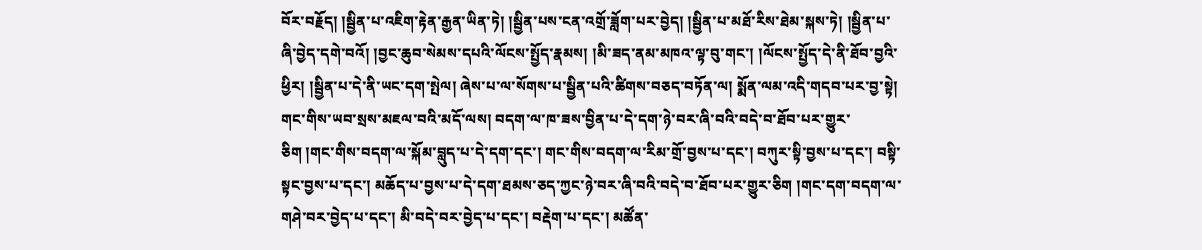བོར་བརྗོད། །སྦྱིན་པ་འཇིག་རྟེན་རྒྱན་ཡིན་ཏེ། །སྦྱིན་པས་ངན་འགྲོ་ཟློག་པར་བྱེད། །སྦྱིན་པ་མཐོ་རིས་ཐེམ་སྐས་ཏེ། །སྦྱིན་པ་ཞི་བྱེད་དགེ་བའོ། །བྱང་ཆུབ་སེམས་དཔའི་ལོངས་སྤྱོད་རྣམས། །མི་ཟད་ནམ་མཁའ་ལྟ་བུ་གང་། །ལོངས་སྤྱོད་དེ་ནི་ཐོབ་བྱའི་ཕྱིར། །སྦྱིན་པ་དེ་ནི་ཡང་དག་སྤེལ། ཞེས་པ་ལ་སོགས་པ་སྦྱིན་པའི་ཚིགས་བཅད་བཏོན་ལ། སྨོན་ལམ་འདི་གདབ་པར་བྱ་སྟེ། གང་གིས་ཡབ་སྲས་མཇལ་བའི་མདོ་ལས། བདག་ལ་ཁ་ཟས་བྱིན་པ་དེ་དག་ཉེ་བར་ཞི་བའི་བདེ་བ་ཐོབ་པར་གྱུར་ཅིག །གང་གིས་བདག་ལ་སྐོམ་བླུད་པ་དེ་དག་དང་། གང་གིས་བདག་ལ་རིམ་གྲོ་བྱས་པ་དང་། བཀུར་སྟི་བྱས་པ་དང་། བསྟི་སྟང་བྱས་པ་དང་། མཆོད་པ་བྱས་པ་དེ་དག་ཐམས་ཅད་ཀྱང་ཉེ་བར་ཞི་བའི་བདེ་བ་ཐོབ་པར་གྱུར་ཅིག །གང་དག་བདག་ལ་གཤེ་བར་བྱེད་པ་དང་། མི་བདེ་བར་བྱེད་པ་དང་། བརྡེག་པ་དང་། མཚོན་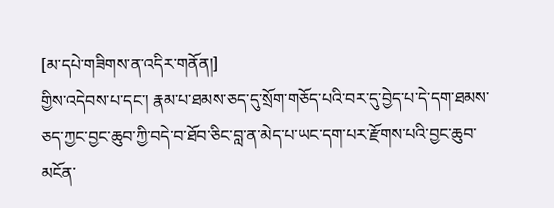[མ་དཔེ་གཟིགས་ན་འདིར་གནོན།]
གྱིས་འདེབས་པ་དང་། རྣམ་པ་ཐམས་ཅད་དུ་སྲོག་གཅོད་པའི་བར་དུ་བྱེད་པ་དེ་དག་ཐམས་ཅད་ཀྱང་བྱང་ཆུབ་ཀྱི་བདེ་བ་ཐོབ་ཅིང་བླ་ན་མེད་པ་ཡང་དག་པར་རྫོགས་པའི་བྱང་ཆུབ་མངོན་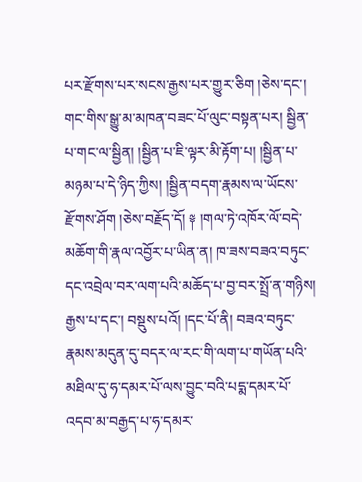པར་རྫོགས་པར་སངས་རྒྱས་པར་གྱུར་ཅིག །ཅེས་དང་། གང་གིས་སྒྱུ་མ་མཁན་བཟང་པོ་ལུང་བསྟན་པར། སྦྱིན་པ་གང་ལ་སྦྱིན། །སྦྱིན་པ་ཇི་ལྟར་མི་རྟོག་པ། །སྦྱིན་པ་མཉམ་པ་དེ་ཉིད་ཀྱིས། །སྦྱིན་བདག་རྣམས་ལ་ཡོངས་རྫོགས་ཤོག །ཅེས་བརྗོད་དོ། ༈ །གལ་ཏེ་འཁོར་ལོ་བདེ་མཆོག་གི་རྣལ་འབྱོར་པ་ཡིན་ན། ཁ་ཟས་བཟའ་བཏུང་དང་འབྲེལ་བར་ལག་པའི་མཆོད་པ་བྱ་བར་སྤྲོ་ན་གཉིས། རྒྱས་པ་དང་། བསྡུས་པའོ། །དང་པོ་ནི། བཟའ་བཏུང་རྣམས་མདུན་དུ་བདར་ལ་རང་གི་ལག་པ་གཡོན་པའི་མཐིལ་དུ་ཧ་དམར་པོ་ལས་བྱུང་བའི་པདྨ་དམར་པོ་འདབ་མ་བརྒྱད་པ་ཧ་དམར་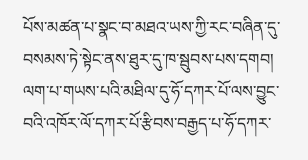པོས་མཚན་པ་སྣང་བ་མཐའ་ཡས་ཀྱི་རང་བཞིན་དུ་བསམས་ཏེ་སྟེང་ནས་ཐུར་དུ་ཁ་སྦུབས་པས་དགབ། ལག་པ་གཡས་པའི་མཐིལ་དུ་ཧོ་དཀར་པོ་ལས་བྱུང་བའི་འཁོར་ལོ་དཀར་པོ་རྩིབས་བརྒྱད་པ་ཧོ་དཀར་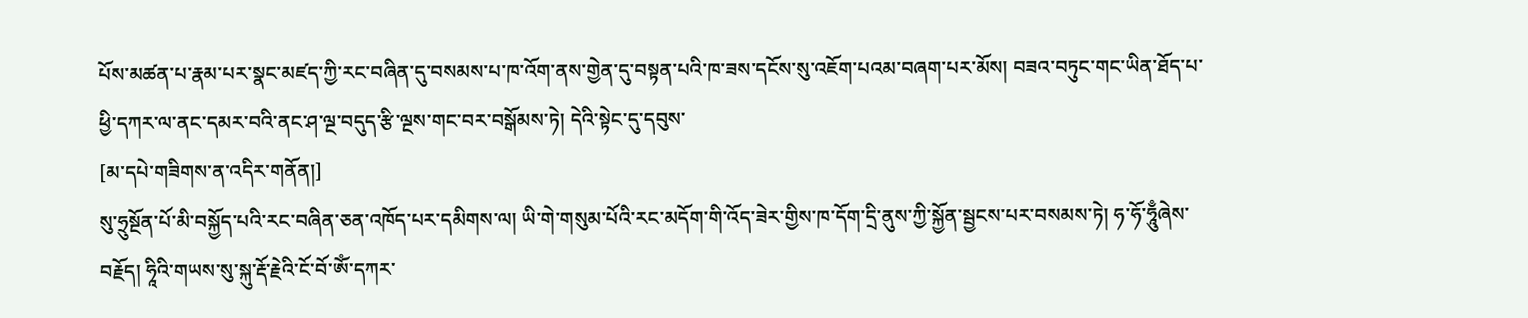པོས་མཚན་པ་རྣམ་པར་སྣང་མཛད་ཀྱི་རང་བཞིན་དུ་བསམས་པ་ཁ་འོག་ནས་གྱེན་དུ་བསྟན་པའི་ཁ་ཟས་དངོས་སུ་འཇོག་པའམ་བཞག་པར་མོས། བཟའ་བཏུང་གང་ཡིན་ཐོད་པ་ཕྱི་དཀར་ལ་ནང་དམར་བའི་ནང་ཤ་ལྔ་བདུད་རྩི་ལྔས་གང་བར་བསྒོམས་ཏེ། དེའི་སྟེང་དུ་དབུས་
[མ་དཔེ་གཟིགས་ན་འདིར་གནོན།]
སུ་ཧྲུསྔོན་པོ་མི་བསྐྱོད་པའི་རང་བཞིན་ཅན་འཁོད་པར་དམིགས་ལ། ཡི་གེ་གསུམ་པོའི་རང་མདོག་གི་འོད་ཟེར་གྱིས་ཁ་དོག་དྲི་ནུས་ཀྱི་སྐྱོན་སྦྱངས་པར་བསམས་ཏེ། ཧ་ཧོ་ཧཱུྃཞེས་བརྗོད། ཧཱིའི་གཡས་སུ་སྐུ་རྡོ་རྗེའི་ངོ་བོ་ཨོཾ་དཀར་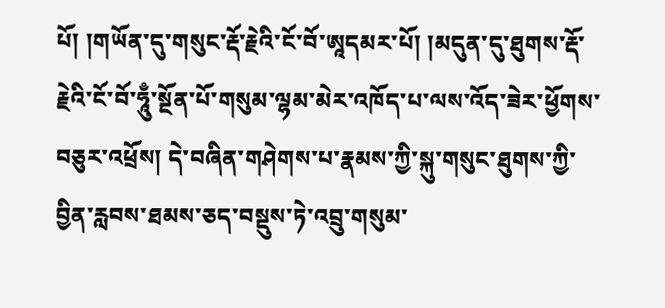པོ། །གཡོན་དུ་གསུང་རྡོ་རྗེའི་ངོ་བོ་ཨཱདམར་པོ། །མདུན་དུ་ཐུགས་རྡོ་རྗེའི་ངོ་བོ་ཧཱུྃ་སྔོན་པོ་གསུམ་ལྷམ་མེར་འཁོད་པ་ལས་འོད་ཟེར་ཕྱོགས་བཅུར་འཕྲོས། དེ་བཞིན་གཤེགས་པ་རྣམས་ཀྱི་སྐུ་གསུང་ཐུགས་ཀྱི་བྱིན་རླབས་ཐམས་ཅད་བསྡུས་ཏེ་འབྲུ་གསུམ་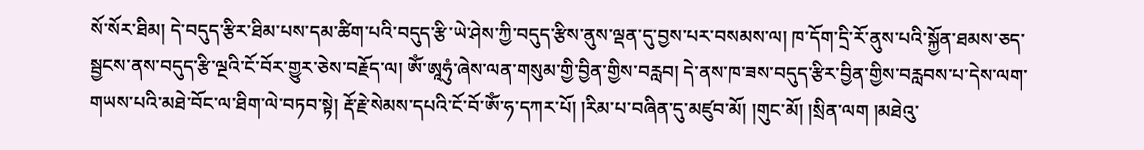སོ་སོར་ཐིམ། དེ་བདུད་རྩིར་ཐིམ་པས་དམ་ཚིག་པའི་བདུད་རྩི་ཡེ་ཤེས་ཀྱི་བདུད་རྩིས་ནུས་ལྡན་དུ་བྱས་པར་བསམས་ལ། ཁ་དོག་དྲི་རོ་ནུས་པའི་སྐྱོན་ཐམས་ཅད་སྦྱངས་ནས་བདུད་རྩི་ལྔའི་ངོ་བོར་གྱུར་ཅེས་བརྗོད་ལ། ཨོཾ་ཨཱཧུཾ་ཞེས་ལན་གསུམ་གྱི་བྱིན་གྱིས་བརླབ། དེ་ནས་ཁ་ཟས་བདུད་རྩིར་བྱིན་གྱིས་བརླབས་པ་དེས་ལག་གཡས་པའི་མཐེ་བོང་ལ་ཐིག་ལེ་བཏབ་སྟེ། རྡོ་རྗེ་སེམས་དཔའི་ངོ་བོ་ཨོཾ་ཧ་དཀར་པོ། །རིམ་པ་བཞིན་དུ་མཛུབ་མོ། །གུང་མོ། །སྲིན་ལག །མཐེའུ་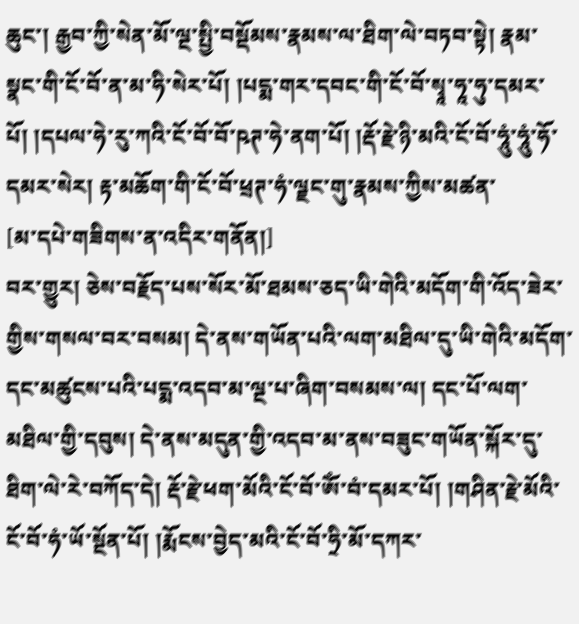ཆུང་། རྒྱབ་ཀྱི་སེན་མོ་ལྔ་སྤྱི་བསྡོམས་རྣམས་ལ་ཐིག་ལེ་བཏབ་སྟེ། རྣམ་སྣང་གི་ངོ་བོ་ན་མ་ཧི་སེར་པོ། །པདྨ་གར་དབང་གི་ངོ་བོ་སྭཱ་ཧཱ་ཧུ་དམར་པོ། །དཔལ་ཧེ་རུ་ཀའི་ངོ་བོ་བོ་ཥཊ་ཧེ་ནག་པོ། །རྡོ་རྗེ་ཉི་མའི་ངོ་བོ་ཧཱུཾ་ཧཱུཾ་ཧོ་དམར་སེར། རྟ་མཆོག་གི་ངོ་བོ་ཕྲཊ་ཧཾ་ལྗང་གུ་རྣམས་ཀྱིས་མཚན་
[མ་དཔེ་གཟིགས་ན་འདིར་གནོན།]
བར་གྱུར། ཅེས་བརྗོད་པས་སོར་མོ་ཐམས་ཅད་ཡི་གེའི་མདོག་གི་འོད་ཟེར་གྱིས་གསལ་བར་བསམ། དེ་ནས་གཡོན་པའི་ལག་མཐིལ་དུ་ཡི་གེའི་མདོག་དང་མཚུངས་པའི་པདྨ་འདབ་མ་ལྔ་པ་ཞིག་བསམས་ལ། དང་པོ་ལག་མཐིལ་གྱི་དབུས། དེ་ནས་མདུན་གྱི་འདབ་མ་ནས་བཟུང་གཡོན་སྐོར་དུ་ཐིག་ལེ་རེ་བཀོད་དེ། རྡོ་རྗེ་ཕག་མོའི་ངོ་བོ་ཨོཾ་བཾ་དམར་པོ། །གཤིན་རྗེ་མོའི་ངོ་བོ་ཧཾ་ཡོ་སྔོན་པོ། །རྨོངས་བྱེད་མའི་ངོ་བོ་ཧྲི་མོ་དཀར་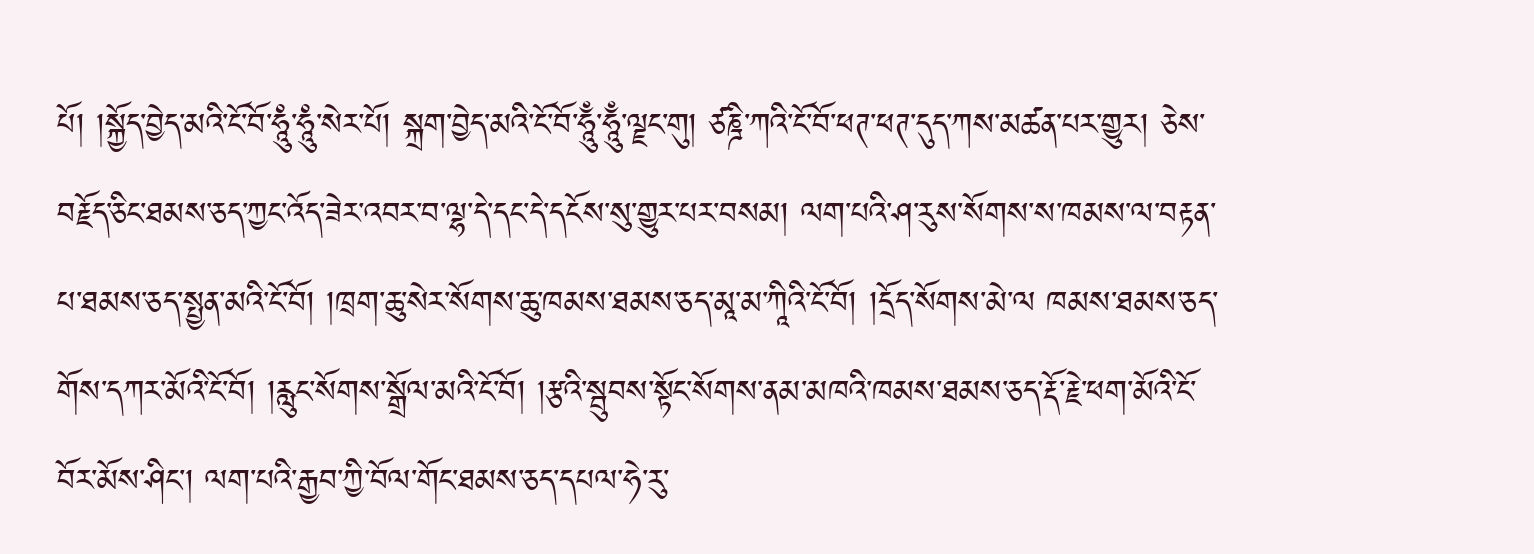པོ། །སྐྱོད་བྱེད་མའི་ངོ་བོ་ཧཱུཾ་ཧཱུཾ་སེར་པོ། སྐྲག་བྱེད་མའི་ངོ་བོ་ཧཱུྃ་ཧཱུྃ་ལྗང་གུ། ཙཎྜི་ཀའི་ངོ་བོ་ཕཊ་ཕཊ་དུད་ཀས་མཚན་པར་གྱུར། ཅེས་བརྗོད་ཅིང་ཐམས་ཅད་ཀྱང་འོད་ཟེར་འབར་བ་ལྷ་དེ་དང་དེ་དངོས་སུ་གྱུར་པར་བསམ། ལག་པའི་ཤ་རུས་སོགས་ས་ཁམས་ལ་བརྟན་པ་ཐམས་ཅད་སྤྱན་མའི་ངོ་བོ། །ཁྲག་ཆུ་སེར་སོགས་ཆུ་ཁམས་ཐམས་ཅད་མཱ་མ་ཀཱིའི་ངོ་བོ། །དྲོད་སོགས་མེ་ལ ཁམས་ཐམས་ཅད་གོས་དཀར་མོའི་ངོ་བོ། །རླུང་སོགས་སྒྲོལ་མའི་ངོ་བོ། །རྩའི་སྦུབས་སྟོང་སོགས་ནམ་མཁའི་ཁམས་ཐམས་ཅད་རྡོ་རྗེ་ཕག་མོའི་ངོ་བོར་མོས་ཤིང་། ལག་པའི་རྒྱབ་ཀྱི་བོལ་གོང་ཐམས་ཅད་དཔལ་ཧེ་རུ་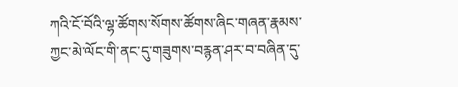ཀའི་ངོ་བོའི་ལྷ་ཚོགས་སོགས་ཚོགས་ཞིང་གཞན་རྣམས་ཀྱང་མེ་ལོང་གི་ནང་དུ་གཟུགས་བརྙན་ཤར་བ་བཞིན་དུ་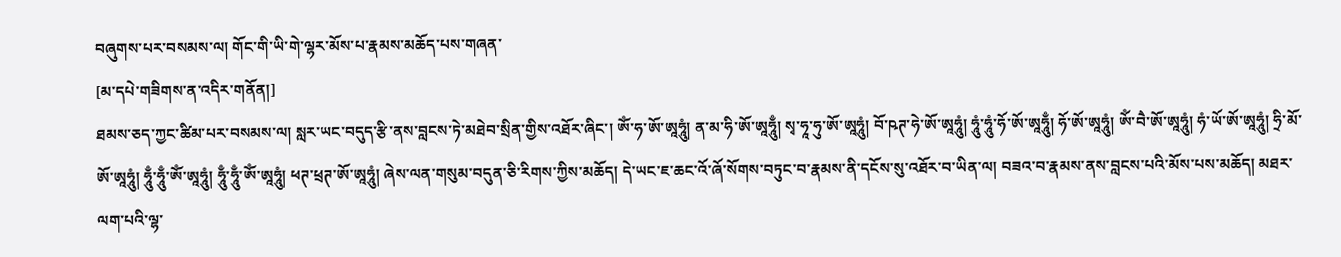བཞུགས་པར་བསམས་ལ། གོང་གི་ཡི་གེ་ལྷར་མོས་པ་རྣམས་མཆོད་པས་གཞན་
[མ་དཔེ་གཟིགས་ན་འདིར་གནོན།]
ཐམས་ཅད་ཀྱང་ཚིམ་པར་བསམས་ལ། སླར་ཡང་བདུད་རྩི་ནས་བླངས་ཏེ་མཐེབ་སྲིན་གྱིས་འཐོར་ཞིང་། ཨོཾ་ཧ་ཨོ་ཨཱཧཱུཾ། ན་མ་ཧི་ཨོ་ཨཱཧཱུྃ། སྭ་ཧཱ་ཧུ་ཨོ་ཨཱཧཱུཾ། བོ་ཥཊ་ཧེ་ཨོ་ཨཱཧཱུཾ། ཧཱུཾ་ཧཱུཾ་ཧོ་ཨོ་ཨཱཧཱུྃ། ཧོ་ཨོ་ཨཱཧཱུཾ། ཨོཾ་བཻ་ཨོ་ཨཱཧཱུཾ། ཧཾ་ཡོ་ཨོ་ཨཱཧཱུཾ། ཧྲི་མོ་ཨོ་ཨཱཧཱུཾ། ཧཱུྃ་ཧཱུྃ་ཨོཾ་ཨཱཧཱུཾ། ཧཱུྃ་ཧཱུྃ་ཨོཾ་ཨཱཧཱུཾ། ཕཊ་ཕྲཊ་ཨོ་ཨཱཧཱུཾ། ཞེས་ལན་གསུམ་བདུན་ཅི་རིགས་ཀྱིས་མཆོད། དེ་ཡང་ཇ་ཆང་འོ་ཞོ་སོགས་བཏུང་བ་རྣམས་ནི་དངོས་སུ་འཐོར་བ་ཡིན་ལ། བཟའ་བ་རྣམས་ནས་བླངས་པའི་མོས་པས་མཆོད། མཐར་ལག་པའི་ལྷ་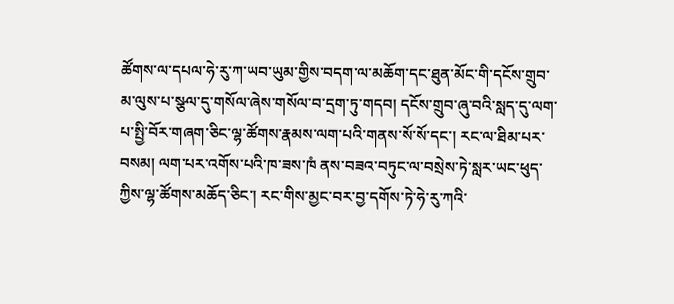ཚོགས་ལ་དཔལ་ཧེ་རུ་ཀ་ཡབ་ཡུམ་གྱིས་བདག་ལ་མཆོག་དང་ཐུན་མོང་གི་དངོས་གྲུབ་མ་ལུས་པ་སྩལ་དུ་གསོལ་ཞེས་གསོལ་བ་དྲག་ཏུ་གདབ། དངོས་གྲུབ་ཞུ་བའི་སླད་དུ་ལག་པ་སྤྱི་བོར་གཞག་ཅིང་ལྷ་ཚོགས་རྣམས་ལག་པའི་གནས་སོ་སོ་དང་། རང་ལ་ཐིམ་པར་བསམ། ལག་པར་འགོས་པའི་ཁ་ཟས་ཁཾ ནས་བཟའ་བཏུང་ལ་བསྲེས་ཏེ་སླར་ཡང་ཕུད་ཀྱིས་ལྷ་ཚོགས་མཆོད་ཅིང་། རང་གིས་མྱང་བར་བྱ་དགོས་ཏེ་ཧེ་རུ་ཀའི་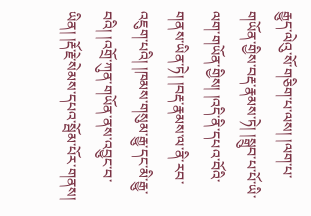རྒྱུད་ལེའུ་སོ་གཅིག་པ་ལས། །ལག་པ་གཡོན་གྱིས་བརྡ་རྣམས་ཏེ། །སྒྲུབ་པ་པོ་ཡི་ལག་གཡོན་གྱིས། །འདི་ནི་དཔའ་བོའི་གནས་ཡིན་ཏེ། །བརྡ་རྣམས་ལ་ནི་རབ་འཇུག་པའི། །ཁམས་གསུམ་རྒྱུ་དང་མི་རྒྱུ་བའི། །འགྲོ་ཀུན་གཡོན་ནས་འབྱུང་བ་ཡིན། །རྡོ་རྗེ་སེམས་དཔའ་སྦོམ་པོར་གནས།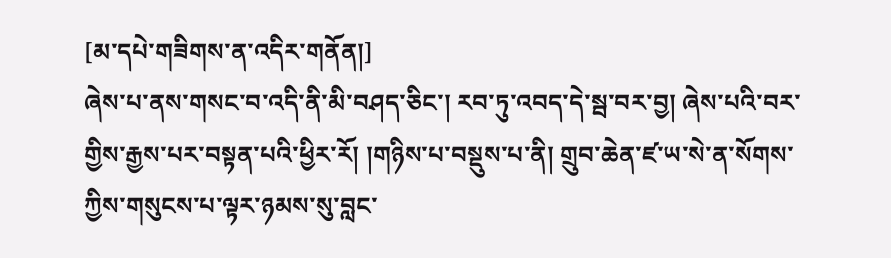[མ་དཔེ་གཟིགས་ན་འདིར་གནོན།]
ཞེས་པ་ནས་གསང་བ་འདི་ནི་མི་བཤད་ཅིང་། རབ་ཏུ་འབད་དེ་སྦ་བར་བྱ། ཞེས་པའི་བར་གྱིས་རྒྱས་པར་བསྟན་པའི་ཕྱིར་རོ། །གཉིས་པ་བསྡུས་པ་ནི། གྲུབ་ཆེན་ཛ་ཡ་སེ་ན་སོགས་ཀྱིས་གསུངས་པ་ལྟར་ཉམས་སུ་བླང་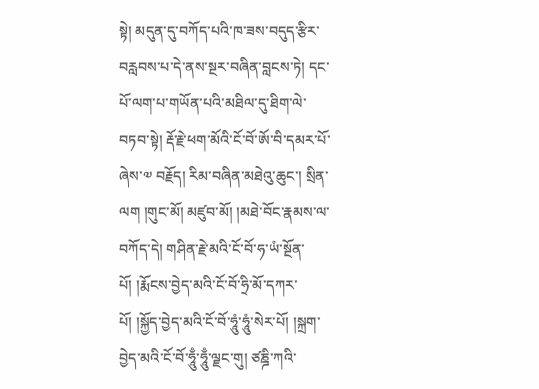སྟེ། མདུན་དུ་བཀོད་པའི་ཁ་ཟས་བདུད་རྩིར་བརླབས་པ་དེ་ནས་སྔར་བཞིན་བླངས་ཏེ། དང་པོ་ལག་པ་གཡོན་པའི་མཐིལ་དུ་ཐིག་ལེ་བཏབ་སྟེ། རྡོ་རྗེ་ཕག་མོའི་ངོ་བོ་ཨོ་བི་དམར་པོ་ཞེས་༧ བརྗོད། རིམ་བཞིན་མཐེའུ་ཆུང་། སྲིན་ལག །གུང་མོ། མཛུབ་མོ། །མཐེ་བོང་རྣམས་ལ་བཀོད་དེ། གཤིན་རྗེ་མའི་ངོ་བོ་ཧ་ཡཾ་སྔོན་པོ། །རྨོངས་བྱེད་མའི་ངོ་བོ་ཧྲི་མོ་དཀར་པོ། །སྐྱོད་བྱེད་མའི་ངོ་བོ་ཧཱུཾ་ཧཱུཾ་སེར་པོ། །སྐྲག་བྱེད་མའི་ངོ་བོ་ཧཱུྃ་ཧཱུྃ་ལྗང་གུ། ཙཎྜི་ཀའི་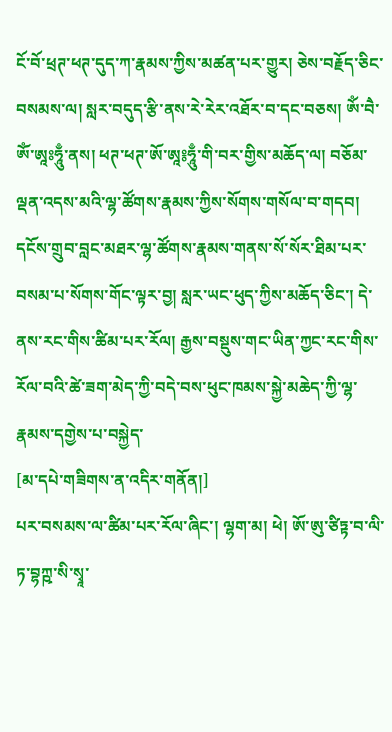ངོ་བོ་ཕྲཊ་ཕཊ་དུད་ཀ་རྣམས་ཀྱིས་མཚན་པར་གྱུར། ཅེས་བརྗོད་ཅིང་བསམས་ལ། སླར་བདུད་རྩི་ནས་རེ་རེར་འཐོར་བ་དང་བཅས། ཨོཾ་བཻ་ཨོཾ་ཨཱཿཧཱུྃ་ནས། ཕཊ་ཕཊ་ཨོ་ཨཱ༔ཧཱུྃ་གི་བར་གྱིས་མཆོད་ལ། བཅོམ་ལྡན་འདས་མའི་ལྷ་ཚོགས་རྣམས་ཀྱིས་སོགས་གསོལ་བ་གདབ། དངོས་གྲུབ་བླང་མཐར་ལྷ་ཚོགས་རྣམས་གནས་སོ་སོར་ཐིམ་པར་བསམ་པ་སོགས་གོང་ལྟར་བྱ། སླར་ཡང་ཕུད་ཀྱིས་མཆོད་ཅིང་། དེ་ནས་རང་གིས་ཚིམ་པར་རོལ། རྒྱས་བསྡུས་གང་ཡིན་ཀྱང་རང་གིས་རོལ་བའི་ཚེ་ཟག་མེད་ཀྱི་བདེ་བས་ཕུང་ཁམས་སྐྱེ་མཆེད་ཀྱི་ལྷ་རྣམས་དགྱེས་པ་བསྐྱེད་
[མ་དཔེ་གཟིགས་ན་འདིར་གནོན།]
པར་བསམས་ལ་ཚིམ་པར་རོལ་ཞིང་། ལྷག་མ། ཕེ། ཨོ་ཨུ་ཙིཏྟ་བ་ལི་ཏ་བྷཀྵ་སི་སྭཱ་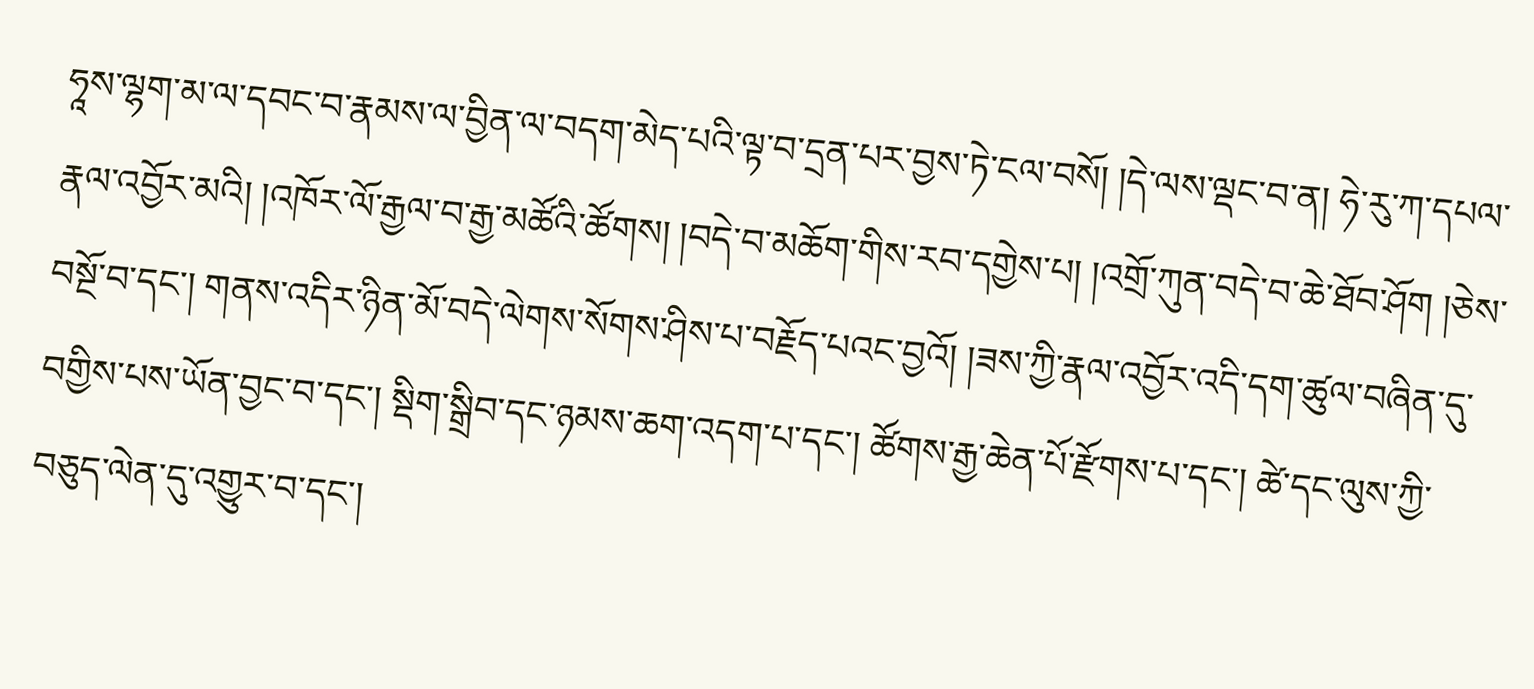ཧཱས་ལྷག་མ་ལ་དབང་བ་རྣམས་ལ་བྱིན་ལ་བདག་མེད་པའི་ལྟ་བ་དྲན་པར་བྱས་ཏེ་ངལ་བསོ། །དེ་ལས་ལྡང་བ་ན། ཧེ་རུ་ཀ་དཔལ་རྣལ་འབྱོར་མའི། །འཁོར་ལོ་རྒྱལ་བ་རྒྱ་མཚོའི་ཚོགས། །བདེ་བ་མཆོག་གིས་རབ་དགྱེས་པ། །འགྲོ་ཀུན་བདེ་བ་ཆེ་ཐོབ་ཤོག །ཅེས་བསྔོ་བ་དང་། གནས་འདིར་ཉིན་མོ་བདེ་ལེགས་སོགས་ཤིས་པ་བརྗོད་པའང་བྱའོ། །ཟས་ཀྱི་རྣལ་འབྱོར་འདི་དག་ཚུལ་བཞིན་དུ་བགྱིས་པས་ཡོན་བྱང་བ་དང་། སྡིག་སྒྲིབ་དང་ཉམས་ཆག་འདག་པ་དང་། ཚོགས་རྒྱ་ཆེན་པོ་རྫོགས་པ་དང་། ཚེ་དང་ལུས་ཀྱི་བཅུད་ལེན་དུ་འགྱུར་བ་དང་།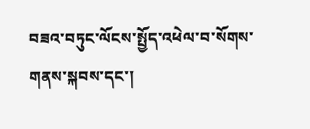བཟའ་བཏུང་ལོངས་སྤྱོད་འཕེལ་བ་སོགས་གནས་སྐབས་དང་།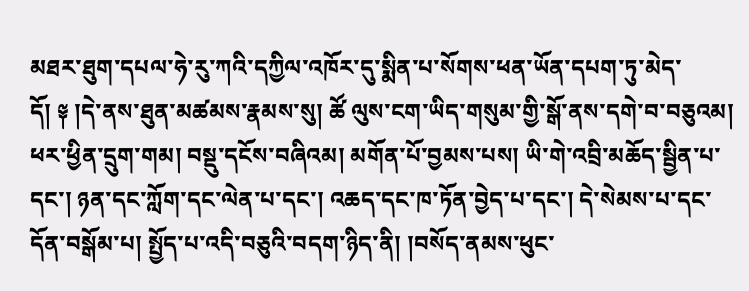མཐར་ཐུག་དཔལ་ཧེ་རུ་ཀའི་དཀྱིལ་འཁོར་དུ་སྨིན་པ་སོགས་ཕན་ཡོན་དཔག་ཏུ་མེད་དོ། ༈ །དེ་ནས་ཐུན་མཚམས་རྣམས་སུ། ཚོ ལུས་ངག་ཡིད་གསུམ་གྱི་སྒོ་ནས་དགེ་བ་བཅུའམ། ཕར་ཕྱིན་དྲུག་གམ། བསྡུ་དངོས་བཞིའམ། མགོན་པོ་བྱམས་པས། ཡི་གེ་འབྲི་མཆོད་སྦྱིན་པ་དང་། ཉན་དང་ཀློག་དང་ལེན་པ་དང་། འཆད་དང་ཁ་ཏོན་བྱེད་པ་དང་། དེ་སེམས་པ་དང་དོན་བསྒོམ་པ། སྤྱོད་པ་འདི་བཅུའི་བདག་ཉིད་ནི། །བསོད་ནམས་ཕུང་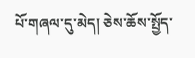པོ་གཞལ་དུ་མེད། ཅེས་ཆོས་སྤྱོད་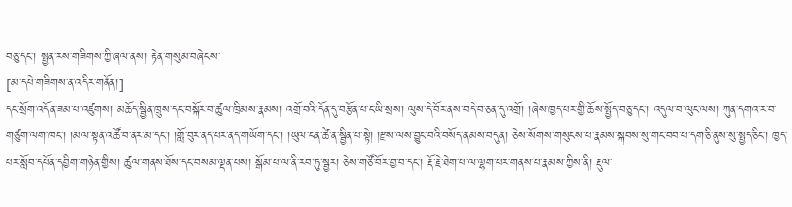བཅུ་དང་། སྤྱན་རས་གཟིགས་ཀྱི་ཞལ་ནས། རྟེན་གསུམ་བཞེངས་
[མ་དཔེ་གཟིགས་ན་འདིར་གནོན།]
དང་སྲོག་འདོན་ཟམ་པ་འཛུགས། མཆོད་སྦྱིན་ཁྲུས་དང་བསྐོར་བ་ཚུལ་ཁྲིམས་རྣམས། འགྲོ་བའི་དོན་དུ་བརྩོན་པ་ང་ཡི་སྲས། ལུས་དེ་བོར་ནས་བདེ་བ་ཅན་དུ་འགྲོ། །ཞེས་ཁྱད་པར་གྱི་ཆོས་སྤྱོད་བཅུ་དང་། འདུལ་བ་ལུང་ལས། ཀུན་དགའ་ར་བ་གཙུག་ལག་ཁང་། །མལ་སྟན་འཚོ་བ་ནར་མ་དང་། །གློ་བུར་ནད་པར་ནད་གཡོག་དང་། །ཡུལ་ངན་ཚེ་ན་སྦྱིན་པ་སྟེ། །རྫས་ལས་བྱུང་བའི་བསོད་ནམས་བདུན། ཅེས་སོགས་གསུངས་པ་རྣམས་སྐབས་སུ་གང་བབ་པ་དག་ཅི་ནུས་སུ་སྤྱད་ཅིང་། ཁྱད་པར་སློབ་དཔོན་དབྱིག་གཉེན་གྱིས། ཚུལ་གནས་ཐོས་དང་བསམ་ལྡན་པས། སྒོམ་པ་ལ་ནི་རབ་ཏུ་སྦྱར། ཅེས་གཙོ་བོར་བྱ་བ་དང་། རྡོ་རྗེ་ཐེག་པ་ལ་ལྷག་པར་གནས་པ་རྣམས་ཀྱིས་ནི། རྡུལ་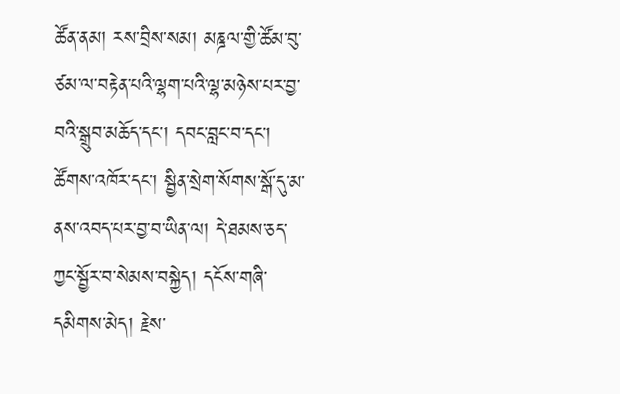ཚོན་ནམ། རས་བྲིས་སམ། མཎྜལ་གྱི་ཚོམ་བུ་ཙམ་ལ་བརྟེན་པའི་ལྷག་པའི་ལྷ་མཉེས་པར་བྱ་བའི་སྒྲུབ་མཆོད་དང་། དབང་བླང་བ་དང་། ཚོགས་འཁོར་དང་། སྦྱིན་སྲེག་སོགས་སྒོ་དུ་མ་ནས་འབད་པར་བྱ་བ་ཡིན་ལ། དེ་ཐམས་ཅད་ཀྱང་སྦྱོར་བ་སེམས་བསྐྱེད། དངོས་གཞི་དམིགས་མེད། རྗེས་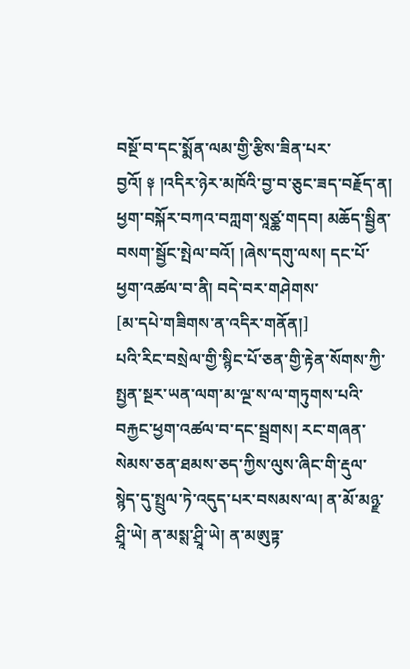བསྔོ་བ་དང་སྨོན་ལམ་གྱི་རྩིས་ཟིན་པར་བྱའོ། ༈ །འདིར་ཉེར་མཁོའི་བྱ་བ་ཅུང་ཟད་བརྗོད་ན། ཕྱག་བསྐོར་བཀའ་བཀླག་སཱཙྪ་གདབ། མཆོད་སྦྱིན་བསག་སྦྱོང་སྤེལ་བའོ། །ཞེས་དགུ་ལས། དང་པོ་ཕྱག་འཚལ་བ་ནི། བདེ་བར་གཤེགས་
[མ་དཔེ་གཟིགས་ན་འདིར་གནོན།]
པའི་རིང་བསྲེལ་གྱི་སྙིང་པོ་ཅན་གྱི་རྟེན་སོགས་ཀྱི་སྤྱན་སྔར་ཡན་ལག་མ་ལྔ་ས་ལ་གཏུགས་པའི་བརྐྱང་ཕྱག་འཚལ་བ་དང་སྦྲགས། རང་གཞན་སེམས་ཅན་ཐམས་ཅད་ཀྱིས་ལུས་ཞིང་གི་རྡུལ་སྙེད་དུ་སྤྲུལ་ཏེ་འདུད་པར་བསམས་ལ། ན་མོ་མཉྫ་ཤྲཱི་ཡེ། ན་མསྶ་ཤྲཱི་ཡེ། ན་མཨུཏྟ་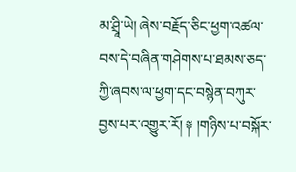མ་ཤྲཱི་ཡེ། ཞེས་བརྗོད་ཅིང་ཕྱག་འཚལ་བས་དེ་བཞིན་གཤེགས་པ་ཐམས་ཅད་ཀྱི་ཞབས་ལ་ཕྱག་དང་བསྙེན་བཀུར་བྱས་པར་འགྱུར་རོ། ༈ །གཉིས་པ་བསྐོར་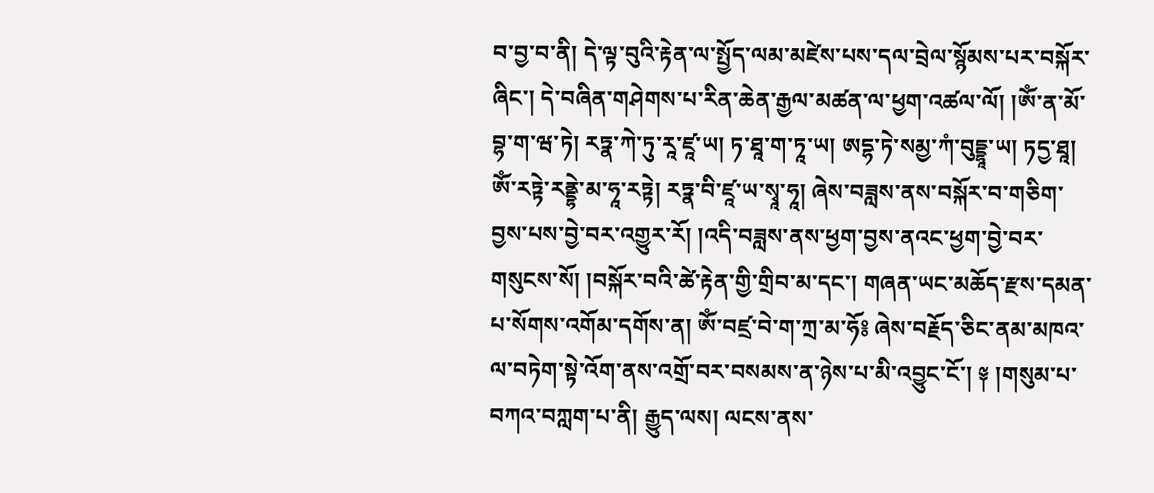བ་བྱ་བ་ནི། དེ་ལྟ་བུའི་རྟེན་ལ་སྤྱོད་ལམ་མཛེས་པས་དལ་བྲེལ་སྙོམས་པར་བསྐོར་ཞིང་། དེ་བཞིན་གཤེགས་པ་རིན་ཆེན་རྒྱལ་མཚན་ལ་ཕྱག་འཚལ་ལོ། །ཨོཾ་ན་མོ་བྷ་ག་ཝ་ཏེ། རཏྣ་ཀེ་ཏུ་རཱ་ཛཱ་ཡ། ཏ་ཐཱ་ག་ཏཱ་ཡ། ཨདྷ་ཏེ་སམྱ་ཀཾ་བུདྡྷཱ་ཡ། ཏདྱ་ཐཱ། ཨོཾ་རཏྟེ་རནྡྷེ་མ་ཧཱ་རཏྟེ། རཏྣ་བི་ཛཱ་ཡ་སྭཱ་ཧཱ། ཞེས་བཟླས་ནས་བསྐོར་བ་གཅིག་བྱས་པས་བྱེ་བར་འགྱུར་རོ། །འདི་བཟླས་ནས་ཕྱག་བྱས་ནའང་ཕྱག་བྱེ་བར་གསུངས་སོ། །བསྐོར་བའི་ཚེ་རྟེན་གྱི་གྲིབ་མ་དང་། གཞན་ཡང་མཆོད་རྫས་དམན་པ་སོགས་འགོམ་དགོས་ན། ཨོཾ་བཛྲ་བེ་ག་ཀྲ་མ་ཧོ༔ ཞེས་བརྗོད་ཅིང་ནམ་མཁའ་ལ་བཏེག་སྟེ་འོག་ནས་འགྲོ་བར་བསམས་ན་ཉེས་པ་མི་འབྱུང་ངོ་། ༈ །གསུམ་པ་བཀའ་བཀླག་པ་ནི། རྒྱུད་ལས། ལངས་ནས་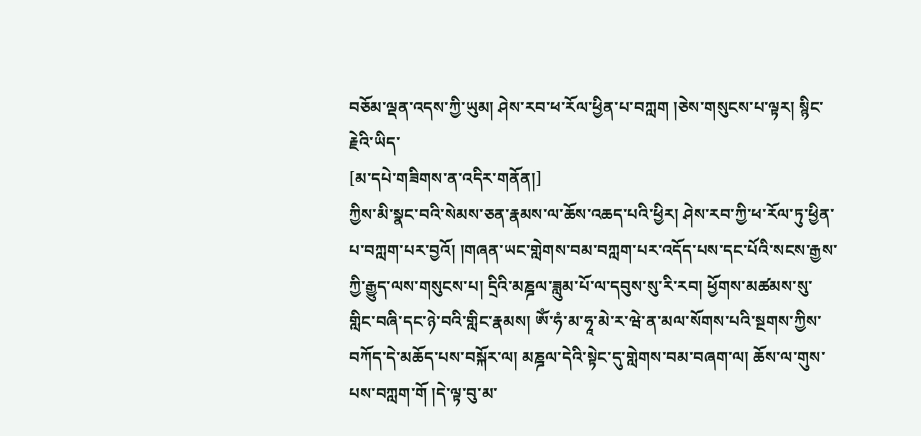བཅོམ་ལྡན་འདས་ཀྱི་ཡུམ། ཤེས་རབ་ཕ་རོལ་ཕྱིན་པ་བཀླག །ཅེས་གསུངས་པ་ལྟར། སྙིང་རྗེའི་ཡིད་
[མ་དཔེ་གཟིགས་ན་འདིར་གནོན།]
ཀྱིས་མི་སྣང་བའི་སེམས་ཅན་རྣམས་ལ་ཆོས་འཆད་པའི་ཕྱིར། ཤེས་རབ་ཀྱི་ཕ་རོལ་ཏུ་ཕྱིན་པ་བཀླག་པར་བྱའོ། །གཞན་ཡང་གླེགས་བམ་བཀླག་པར་འདོད་པས་དང་པོའི་སངས་རྒྱས་ཀྱི་རྒྱུད་ལས་གསུངས་པ། དྲིའི་མཎྜལ་ཟླུམ་པོ་ལ་དབུས་སུ་རི་རབ། ཕྱོགས་མཚམས་སུ་གླིང་བཞི་དང་ཉེ་བའི་གླིང་རྣམས། ཨོཾ་ཧཾ་མ་ཧཱ་མེ་ར་ཝེ་ན་མལ་སོགས་པའི་སྔགས་ཀྱིས་བཀོད་དེ་མཆོད་པས་བསྐོར་ལ། མཎྜལ་དེའི་སྟེང་དུ་གླེགས་བམ་བཞག་ལ། ཆོས་ལ་གུས་པས་བཀླག་གོ །དེ་ལྟ་བུ་མ་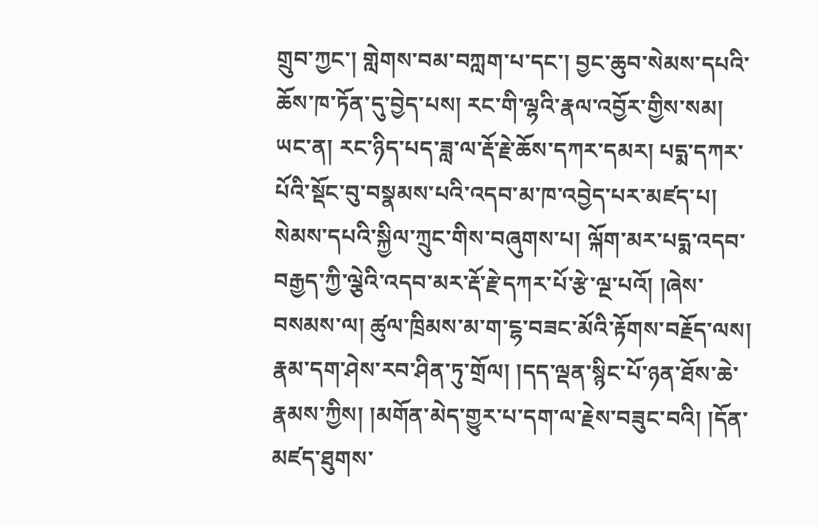གྲུབ་ཀྱང་། གླེགས་བམ་བཀླག་པ་དང་། བྱང་ཆུབ་སེམས་དཔའི་ཆོས་ཁ་ཏོན་དུ་བྱེད་པས། རང་གི་ལྷའི་རྣལ་འབྱོར་གྱིས་སམ། ཡང་ན། རང་ཉིད་པད་ཟླ་ལ་རྡོ་རྗེ་ཆོས་དཀར་དམར། པདྨ་དཀར་པོའི་སྡོང་བུ་བསྣམས་པའི་འདབ་མ་ཁ་འབྱེད་པར་མཛད་པ། སེམས་དཔའི་སྐྱིལ་ཀྲུང་གིས་བཞུགས་པ། ལྐོག་མར་པདྨ་འདབ་བརྒྱད་ཀྱི་ལྕེའི་འདབ་མར་རྡོ་རྗེ་དཀར་པོ་རྩེ་ལྔ་པའོ། །ཞེས་བསམས་ལ། ཚུལ་ཁྲིམས་མ་ག་ངྷ་བཟང་མོའི་རྟོགས་བརྗོད་ལས། རྣམ་དག་ཤེས་རབ་ཤིན་ཏུ་གྲོལ། །དད་ལྡན་སྙིང་པོ་ཉན་ཐོས་ཆེ་རྣམས་ཀྱིས། །མགོན་མེད་གྱུར་པ་དག་ལ་རྗེས་བཟུང་བའི། །དོན་མཛད་ཐུགས་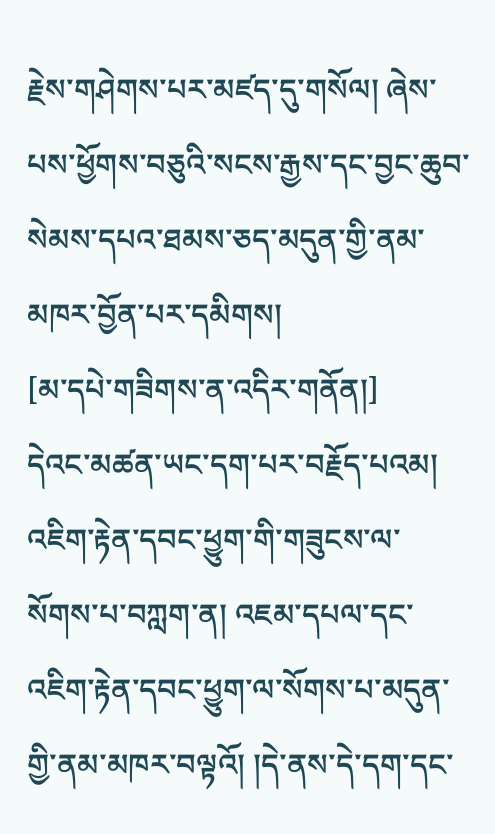རྗེས་གཤེགས་པར་མཛད་དུ་གསོལ། ཞེས་པས་ཕྱོགས་བཅུའི་སངས་རྒྱས་དང་བྱང་ཆུབ་སེམས་དཔའ་ཐམས་ཅད་མདུན་གྱི་ནམ་མཁར་བྱོན་པར་དམིགས།
[མ་དཔེ་གཟིགས་ན་འདིར་གནོན།]
དེའང་མཚན་ཡང་དག་པར་བརྗོད་པའམ། འཇིག་རྟེན་དབང་ཕྱུག་གི་གཟུངས་ལ་སོགས་པ་བཀླག་ན། འཇམ་དཔལ་དང་འཇིག་རྟེན་དབང་ཕྱུག་ལ་སོགས་པ་མདུན་གྱི་ནམ་མཁར་བལྟའོ། །དེ་ནས་དེ་དག་དང་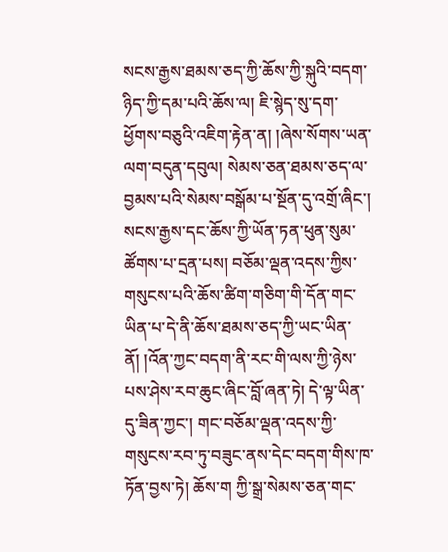སངས་རྒྱས་ཐམས་ཅད་ཀྱི་ཆོས་ཀྱི་སྐུའི་བདག་ཉིད་ཀྱི་དམ་པའི་ཆོས་ལ། ཇི་སྙེད་སུ་དག་ཕྱོགས་བཅུའི་འཇིག་རྟེན་ན། །ཞེས་སོགས་ཡན་ལག་བདུན་དབུལ། སེམས་ཅན་ཐམས་ཅད་ལ་བྱམས་པའི་སེམས་བསྒོམ་པ་སྔོན་དུ་འགྲོ་ཞིང་། སངས་རྒྱས་དང་ཆོས་ཀྱི་ཡོན་ཏན་ཕུན་སུམ་ཚོགས་པ་དྲན་པས། བཅོམ་ལྡན་འདས་ཀྱིས་གསུངས་པའི་ཆོས་ཚིག་གཅིག་གི་དོན་གང་ཡིན་པ་དེ་ནི་ཆོས་ཐམས་ཅད་ཀྱི་ཡང་ཡིན་ནོ། །འོན་ཀྱང་བདག་ནི་རང་གི་ལས་ཀྱི་ཉེས་པས་ཤེས་རབ་ཆུང་ཞིང་བློ་ཞན་ཏེ། དེ་ལྟ་ཡིན་དུ་ཟིན་ཀྱང་། གང་བཅོམ་ལྡན་འདས་ཀྱི་གསུངས་རབ་ཏུ་བཟུང་ནས་དེང་བདག་གིས་ཁ་ཏོན་བྱས་ཏེ། ཆོས་ག ཀྱི་སྒྲ་སེམས་ཅན་གང་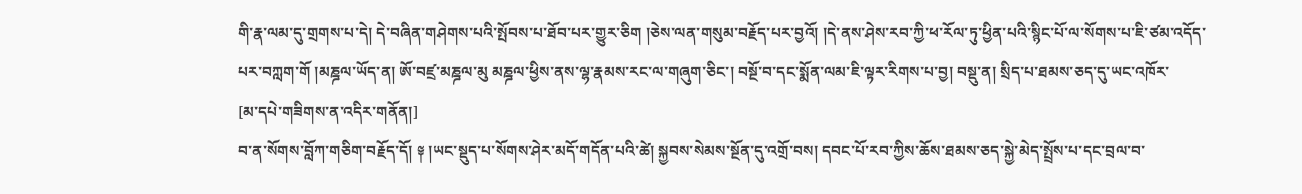གི་རྣ་ལམ་དུ་གྲགས་པ་དེ། དེ་བཞིན་གཤེགས་པའི་སྤོབས་པ་ཐོབ་པར་གྱུར་ཅིག །ཅེས་ལན་གསུམ་བརྗོད་པར་བྱའོ། །དེ་ནས་ཤེས་རབ་ཀྱི་ཕ་རོལ་ཏུ་ཕྱིན་པའི་སྙིང་པོ་ལ་སོགས་པ་ཇི་ཙམ་འདོད་པར་བཀླག་གོ །མཎྜལ་ཡོད་ན། ཨོ་བཛྲ་མཎྜལ་མུ མཎྜལ་ཕྱིས་ནས་ལྷ་རྣམས་རང་ལ་གཞུག་ཅིང་། བསྔོ་བ་དང་སྨོན་ལམ་ཇི་ལྟར་རིགས་པ་བྱ། བསྡུ་ན། སྲིད་པ་ཐམས་ཅད་དུ་ཡང་འཁོར་
[མ་དཔེ་གཟིགས་ན་འདིར་གནོན།]
བ་ན་སོགས་བློཀ་གཅིག་བརྗོད་དོ། ༈ །ཡང་སྡུད་པ་སོགས་ཤེར་མདོ་གདོན་པའི་ཚེ། སྐྱབས་སེམས་སྔོན་དུ་འགྲོ་བས། དབང་པོ་རབ་ཀྱིས་ཆོས་ཐམས་ཅད་སྐྱེ་མེད་སྤྲོས་པ་དང་བྲལ་བ་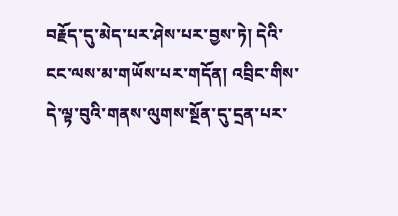བརྗོད་དུ་མེད་པར་ཤེས་པར་བྱས་ཏེ། དེའི་ངང་ལས་མ་གཡོས་པར་གདོན། འབྲིང་གིས་དེ་ལྟ་བུའི་གནས་ལུགས་སྔོན་དུ་དྲན་པར་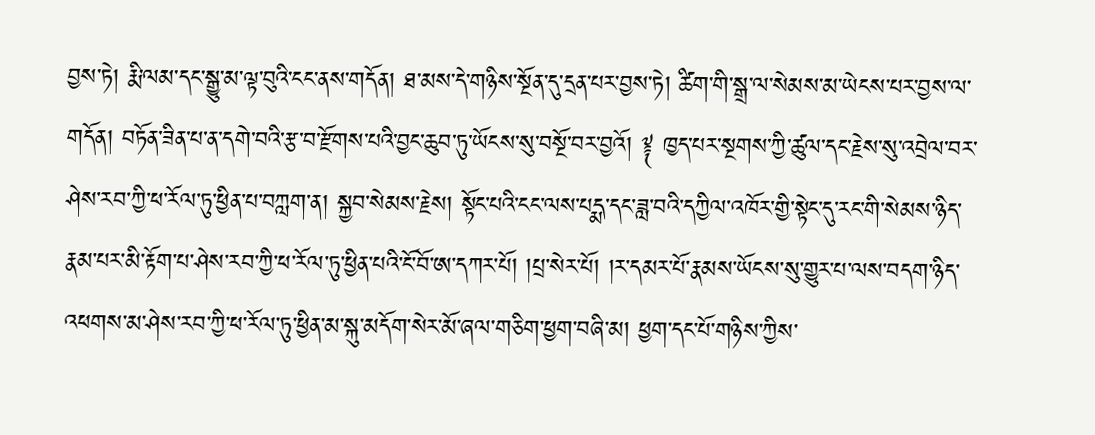བྱས་ཏེ། རྨི་ལམ་དང་སྒྱུ་མ་ལྟ་བུའི་ངང་ནས་གདོན། ཐ་མས་དེ་གཉིས་སྔོན་དུ་དྲན་པར་བྱས་ཏེ། ཚིག་གི་སྒྲ་ལ་སེམས་མ་ཡེངས་པར་བྱས་ལ་གདོན། བཏོན་ཟིན་པ་ན་དགེ་བའི་རྩ་བ་རྫོགས་པའི་བྱང་ཆུབ་ཏུ་ཡོངས་སུ་བསྔོ་བར་བྱའོ། ༈ ཁྱད་པར་སྔགས་ཀྱི་ཚུལ་དང་རྗེས་སུ་འབྲེལ་བར་ཤེས་རབ་ཀྱི་ཕ་རོལ་ཏུ་ཕྱིན་པ་བཀླག་ན། སྐྱབ་སེམས་རྗེས། སྟོང་པའི་ངང་ལས་པདྨ་དང་ཟླ་བའི་དཀྱིལ་འཁོར་གྱི་སྟེང་དུ་རང་གི་སེམས་ཉིད་རྣམ་པར་མི་རྟོག་པ་ཤེས་རབ་ཀྱི་ཕ་རོལ་ཏུ་ཕྱིན་པའི་ངོ་བོ་ཨ་དཀར་པོ། །པྲ་སེར་པོ། །ར་དམར་པོ་རྣམས་ཡོངས་སུ་གྱུར་པ་ལས་བདག་ཉིད་འཕགས་མ་ཤེས་རབ་ཀྱི་ཕ་རོལ་ཏུ་ཕྱིན་མ་སྐུ་མདོག་སེར་མོ་ཞལ་གཅིག་ཕྱག་བཞི་མ། ཕྱག་དང་པོ་གཉིས་ཀྱིས་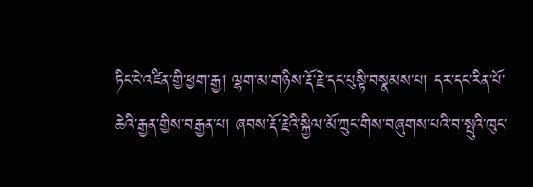ཏིང་ངེ་འཛིན་གྱི་ཕྱག་རྒྱ། ལྷག་མ་གཉིས་རྡོ་རྗེ་དང་པུསྟི་བསྣམས་པ། དར་དང་རིན་པོ་ཆེའི་རྒྱན་གྱིས་བརྒྱན་པ། ཞབས་རྡོ་རྗེའི་སྐྱིལ་མོ་ཀྲུང་གིས་བཞུགས་པའི་བ་སྤུའི་ཁུང་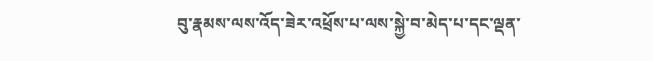བུ་རྣམས་ལས་འོད་ཟེར་འཕྲོས་པ་ལས་སྐྱེ་བ་མེད་པ་དང་ལྡན་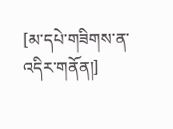[མ་དཔེ་གཟིགས་ན་འདིར་གནོན།]